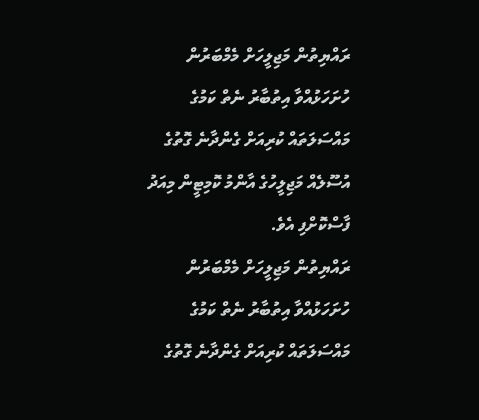ރައްޔިތުން މަޖިލީހަށް މެމްބަރުން ހުށަހަޅުއްވާ އިތުބާރު ނެތް ކަމުގެ މައްސަލަތައް ކުރިއަށް ގެންދާނެ ގޮތުގެ އުސޫލެއް މަޖިލީހުގެ އާންމު ކޮމިޓީން މިއަދު ފާސްކޮށްފި އެވެ.
ރައްޔިތުން މަޖިލީހަށް މެމްބަރުން ހުށަހަޅުއްވާ އިތުބާރު ނެތް ކަމުގެ މައްސަލަތައް ކުރިއަށް ގެންދާނެ ގޮތުގެ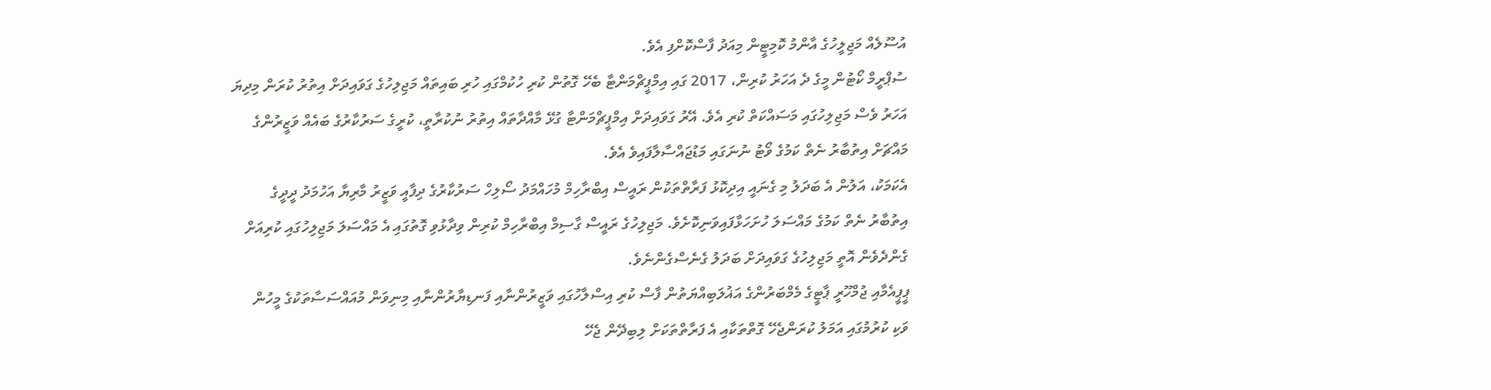އުސޫލެއް މަޖިލީހުގެ އާންމު ކޮމިޓީން މިއަދު ފާސްކޮށްފި އެވެ.
ސުޕްރީމް ކޯޓުން މީގެ ދެ އަހަރު ކުރިން، 2017 ގައި އިމްޕީޗްމަންޓާ ބެހޭ ގޮތުން ކުރި ހުކުމްގައި ހުރި ބައިތައް މަޖިލިހުގެ ގަވައިދަށް އިތުރު ކުރަން މިދިޔަ އަހަރު ވެސް މަޖިލިހުގައި މަސައްކަތް ކުރި އެވެ. އޭރު ގަވައިދަށް އިމްޕީޗްމަންޓާ ގުޅޭ މާއްދާތައް އިތުރު ނުކުރާތީ، ކުރީގެ ސަރުކާރުގެ ބައެއް ވަޒީރުންގެ މައްޗަށް އިތުބާރު ނެތް ކަމުގެ ވޯޓު ނުނަގައި މަޑުޖައްސާލާފައިވެ އެވެ.
އެކަމަކު، އަލުން އެ ބަދަލު މި ގެނައީ އިދިކޮޅު ފަރާތްތަކުން ރައީސް އިބްރާހިމް މުހައްމަދު ސޯލިހް ސަރުކާރުގެ ދިފާއީ ވަޒީރު މާރިޔާ އަހުމަދު ދީދީގެ އިތުބާރު ނެތް ކަމުގެ މައްސަލަ ހުށަހަޅާފައިވަނިކޮށެވެ. މަޖިލިހުގެ ރައީސް ގާސިމް އިބްރާހިމް ކުރިން ވިދާޅުވި ގޮތުގައި އެ މައްސަލަ މަޖިލިހުގައި ކުރިއަށް ގެންދެވެން އޮތީ މަޖިލިހުގެ ގަވައިދަށް ބަދަލު ގެނެސްގެންނެވެ.
ޕީޕީއެމާއި ޖުމްހޫރީ ޕާޓީގެ މެމްބަރުންގެ އަޣުލަބިއްޔަތުން ފާސް ކުރި އިސްލާހުގައި ވަޒީރުންނާއި ފަނޑިޔާރުންނާއި މިނިވަން މުއައްސަސާތަކުގެ މީހުން ވަކި ކުރުމުގައި އަމަލު ކުރަންޖެހޭ ގޮތްތަކާއި އެ ފަރާތްތަކަށް ލިބިދޭން ޖެހޭ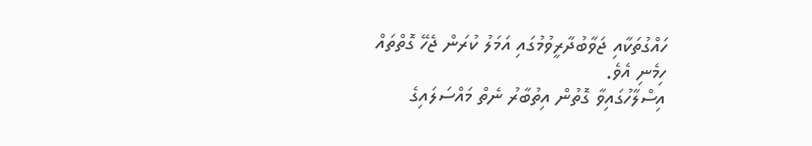ހައްގުތަކާއި ޖަވާބުދާރީވުމުގައި އަމަލު ކުރަން ޖެހޭ ގޮތްތައް ހިމެނި އެވެ.
އިސްލާހުގައިވާ ގޮތުން އިތުބާރު ނެތް މައްސަލައިގެ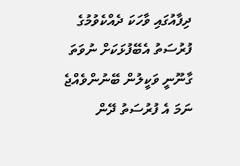ދިފާއުގައި ވާހަކަ ދެއްކެވުމުގެ ފުރުސަތު އެބޭފުޅަކަށް ނުވަތަ ގާނޫނީ ވަކީލުން ބޭނުންވެއްޖެ ނަމަ އެ ފުރުސަތު ދޭން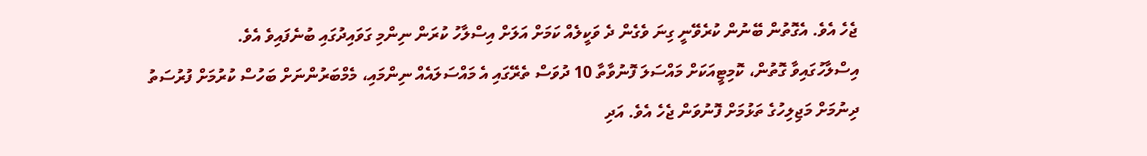ޖެހެ އެވެ. އެގޮތުން ބޭނުން ކުރެވޭނީ ގިނަ ވެގެން ދެ ވަކީލެއް ކަމަށް އަލަށް އިސްލާހު ކުރަން ނިންމި ގަވައިދުގައި ބުނެފައިވެ އެވެ.
އިސްލާހުގައިވާ ގޮތުން، ކޮމިޓީއަކަށް މައްސަލަ ފޮނުވާތާ 10 ދުވަސް ތެރޭގައި އެ މައްސަލައެއް ނިންމައި، މެމްބަރުންނަށް ބަހުސް ކުރުމަށް ފުރުސަތު ދިނުމަށް މަޖިލިހުގެ ތަޅުމަށް ފޮނުވަން ޖެހެ އެވެ. އަދި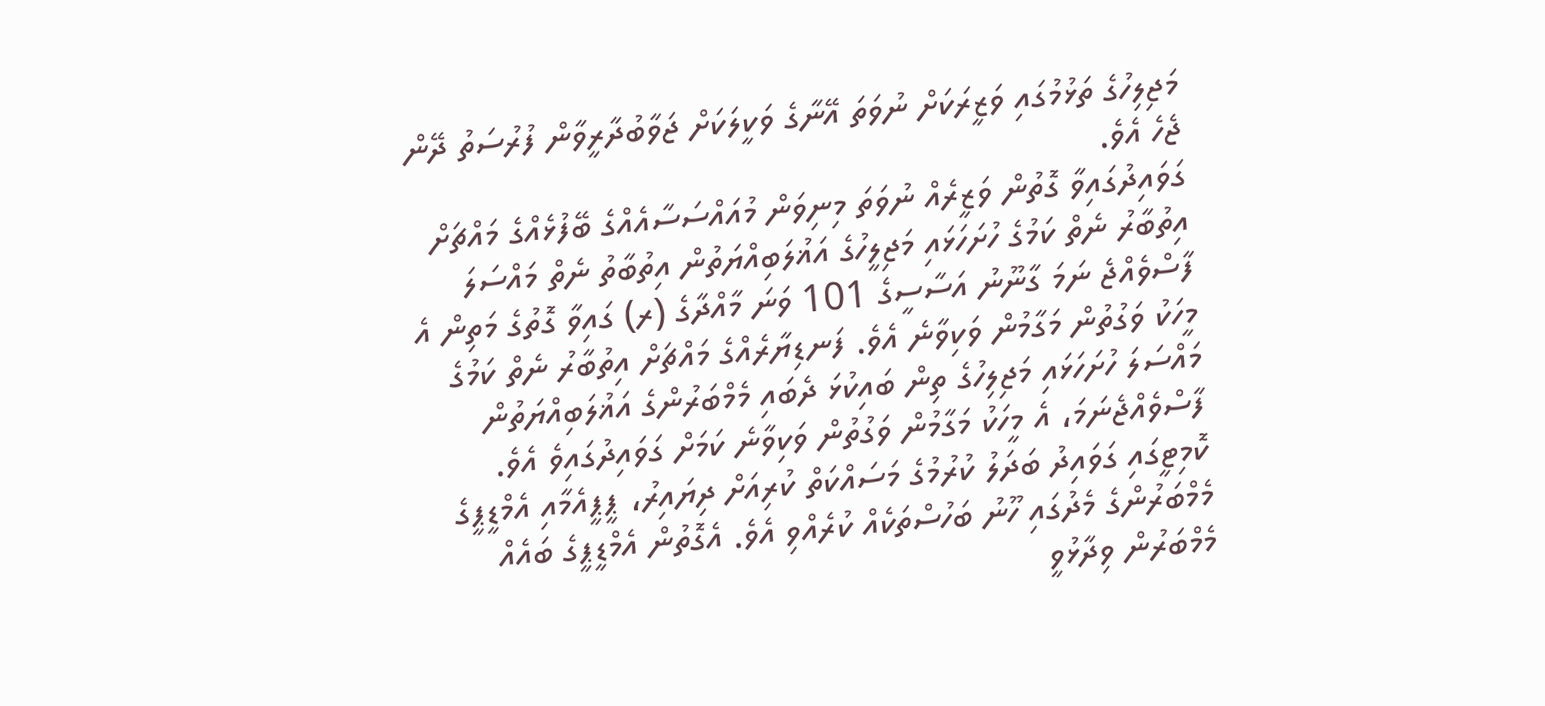މަޖިލިހުގެ ތަޅުމުގައި ވަޒީރަކަށް ނުވަތަ އޭނާގެ ވަކީލަކަށް ޖަވާބުދާރީވާން ފުރުސަތު ދޭން ޖެހެ އެވެ.
ގަވައިދުގައިވާ ގޮތުން ވަޒީރެއް ނުވަތަ މިނިވަން މުއައްސަސާއެއްގެ ބޭފުޅެއްގެ މައްޗަށް އިތުބާރު ނެތް ކަމުގެ ހުށަހަޅައި މަޖިލީހުގެ އަޣުލަބިއްޔަތުން އިތުބާތު ނެތް މައްސަލަ ފާސްވެއްޖެ ނަމަ ގާނޫނު އަސާސީގެ 101 ވަނަ މާއްދާގެ (ރ) ގައިވާ ގޮތުގެ މަތިން އެ މީހަކު ވަގުތުން މަގާމުން ވަކިވާނެ އެވެ. ފަނޑިޔާރެއްގެ މައްޗަށް އިތުބާރު ނެތް ކަމުގެ މައްސަލަ ހުށަހަޅައި މަޖިލިހުގެ ތިން ބައިކުޅަ ދެބައި މެމްބަރުންގެ އަޣުލަބިއްޔަތުން ފާސްވެއްޖެނަމަ، އެ މީހަކު މަގާމުން ވަގުތުން ވަކިވާނެ ކަމަށް ގަވައިދުގައިވެ އެވެ.
ކޮމިޓީގައި ގަވައިދު ބަދަލު ކުރުމުގެ މަސައްކަތް ކުރިއަށް ދިޔައިރު، ޕީޕީއެމާއި އެމްޑީޕީގެ މެމްބަރުންގެ މެދުގައި ހޫނު ބަހުސްތަކެއް ކުރެއްވި އެވެ. އެގޮތުން އެމްޑީޕީގެ ބައެއް މެމްބަރުން ވިދާޅުވީ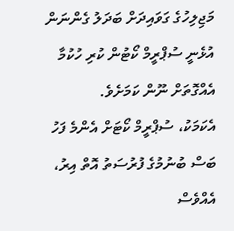މަޖިލިހުގެ ގަވައިދަށް ބަދަލު ގެންނަން އުޅެނީ ސުޕްރީމް ކޯޓުން ކުރި ހުކުމާ އެއްގޮތަށް ނޫން ކަމަށެވެ.
އެކަމަކު، ސުޕްރީމް ކޯޓަށް އެންމެ ފަހު ބަސް ބުނުމުގެ ފުރުސަތު އޮތް އިރު، އެއްވެސް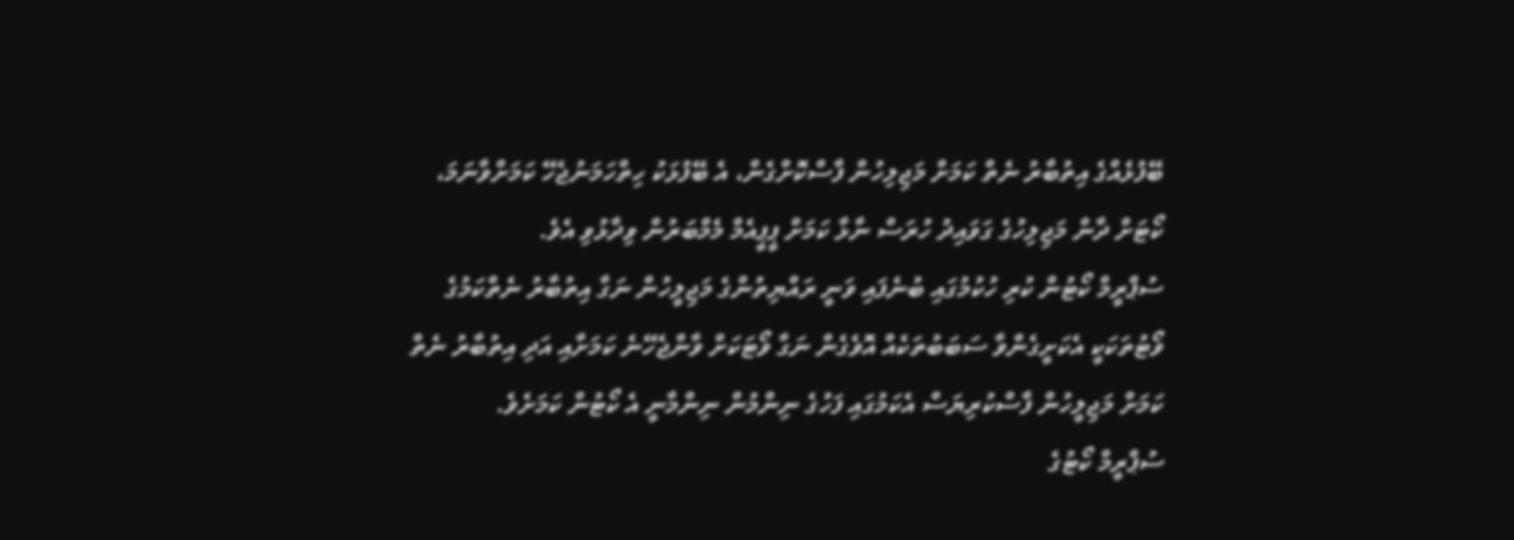ބޭފުޅެއްގެ އިތުބާރު ނެތް ކަމަށް މަޖިލިހުން ފާސްކޮށްގެން، އެ ބޭފުޅަކު ހިތްހަމަނުޖެހޭ ކަމަށްވާނަމަ، ކޯޓަށް ދާން މަޖިލިހުގެ ގަވައިދު ހުރަސް ނާޅާ ކަމަށް ޕީޕީއެމް މެމްބަރުން ވިދާޅުވި އެވެ.
ސުޕްރީމް ކޯޓުން ކުރި ހުކުމުގައި ބުނެފައި ވަނީ ރައްޔިތުންގެ މަޖިލީހުން ނަގާ އިތުބާރު ނެތްކަމުގެ ވޯޓުތަކަކީ އެކަށީގެންވާ ސަބަބުތަކެއް އޮވެގެން ނަގާ ވޯޓަކަށް ވާންޖެހޭނެ ކަމަށާއި އަދި އިތުބާރު ނެތް ކަމަށް މަޖިލީހުން ފާސްކުރިޔަސް އެކަމުގައި ފަހުގެ ނިންމުން ނިންމާނީ އެ ކޯޓުން ކަމަށެވެ.
ސުޕްރީމް ކޯޓުގެ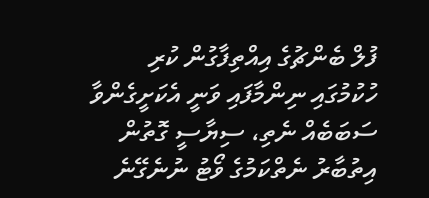ފުލް ބެންޗުގެ އިއްތިފާގުން ކުރި ހުކުމުގައި ނިންމާފައި ވަނީ އެކަށީގެންވާ ސަބަބެއް ނެތި، ސިޔާސީ ގޮތުން އިތުބާރު ނެތްކަމުގެ ވޯޓު ނުނެގޭނެ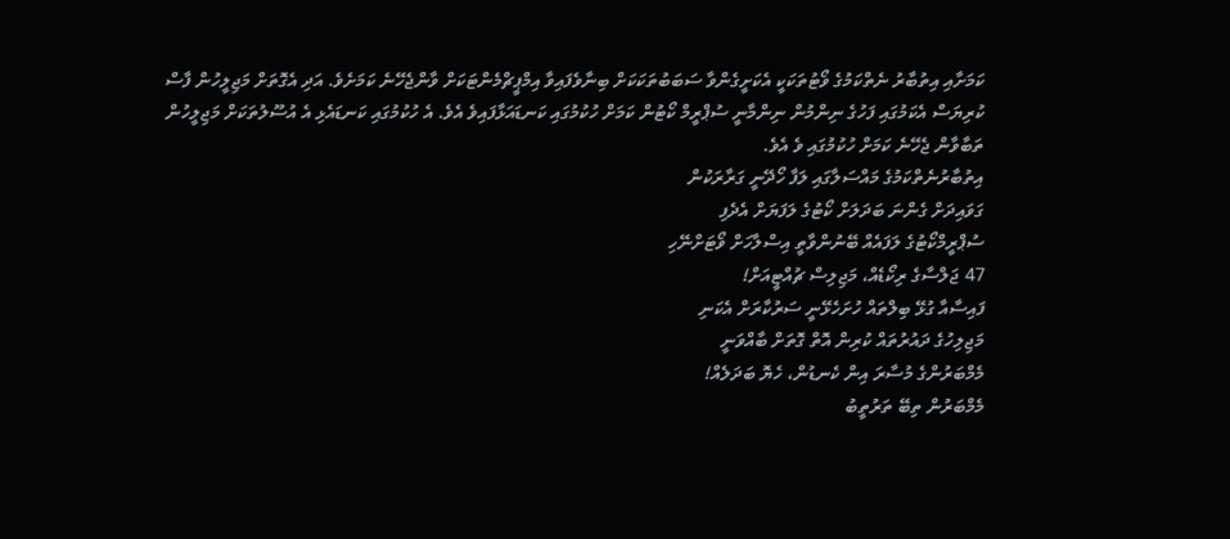ކަމަށާއި އިތުބާރު ނެތްކަމުގެ ވޯޓުތަކަކީ އެކަށީގެންވާ ސަބަބުތަކަކަށް ބިނާވެފައިވާ އިމްޕީޗްމެންޓަކަށް ވާންޖެހޭނެ ކަމަށެވެ. އަދި އެގޮތަށް މަޖިލީހުން ފާސް ކުރިޔަސް އެކަމުގައި ފަހުގެ ނިންމުން ނިންމާނީ ސުޕްރީމް ކޯޓުން ކަމަށް ހުކުމުގައި ކަނޑައަޅާފައިވެ އެވެ. އެ ހުކުމުގައި ކަނޑައެޅި އެ އުސޫލުތަކަށް މަޖިލީހުން ތަބާވާން ޖެހޭނެ ކަމަށް ހުކުމުގައި ވެ އެވެ.
އިތުބާރުނެތްކަމުގެ މައްސަލާގައި ލަފާ ހޯދޭނީ ގަރާރަކުން
ގަވައިދަށް ގެންނަ ބަދަލަށް ކޯޓުގެ ލަފަޔަށް އެދެފި
ސުޕްރީމްކޯޓުގެ ލަފައެއް ބޭނުންވާތީ އިސްލާހަށް ވޯޓަށްނޭހި
47 ޖަލްސާގެ ރިކޯޑެއް، މަޖިލިސް ޗުއްޓީއަށް!
ފައިސާއާ ގުޅޭ ބިލްތައް ހުށަހެޅޭނީ ސަރުކާރަށް އެކަނި
މަޖިލިހުގެ ދައުރުތައް ކުރިން އޮތް ގޮތަށް ބާއްވަނީ
މެމްބަރުންގެ މުސާރަ އިން ކެނޑުން، ހެޔޮ ބަދަލެއް!
މެމްބަރުން ތިބޭ ތަރުތީބު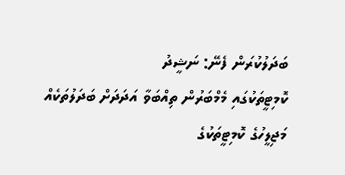ބަދަލުކުރަން ފެނޭ: ނަޝީދު
ކޮމިޓީތަކުގައި މެމްބަރުން ތިއްބަވާ އަދަދަށް ބަދަލުތަކެއް
މަޖިލީހުގެ ކޮމިޓީތަކުގެ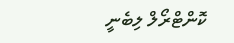ކޮންޓްރޯލް ލިބެނީ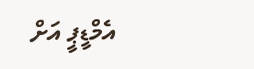އެމްޑީޕީ އަށް